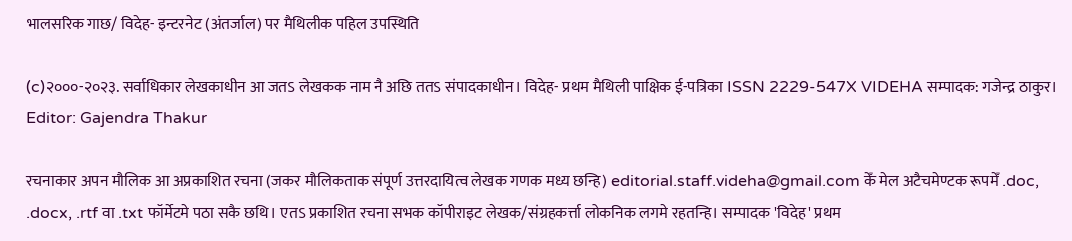भालसरिक गाछ/ विदेह- इन्टरनेट (अंतर्जाल) पर मैथिलीक पहिल उपस्थिति

(c)२०००-२०२३. सर्वाधिकार लेखकाधीन आ जतऽ लेखकक नाम नै अछि ततऽ संपादकाधीन। विदेह- प्रथम मैथिली पाक्षिक ई-पत्रिका ISSN 2229-547X VIDEHA सम्पादक: गजेन्द्र ठाकुर। Editor: Gajendra Thakur

रचनाकार अपन मौलिक आ अप्रकाशित रचना (जकर मौलिकताक संपूर्ण उत्तरदायित्व लेखक गणक मध्य छन्हि) editorial.staff.videha@gmail.com केँ मेल अटैचमेण्टक रूपमेँ .doc, .docx, .rtf वा .txt फॉर्मेटमे पठा सकै छथि। एतऽ प्रकाशित रचना सभक कॉपीराइट लेखक/संग्रहकर्त्ता लोकनिक लगमे रहतन्हि। सम्पादक 'विदेह' प्रथम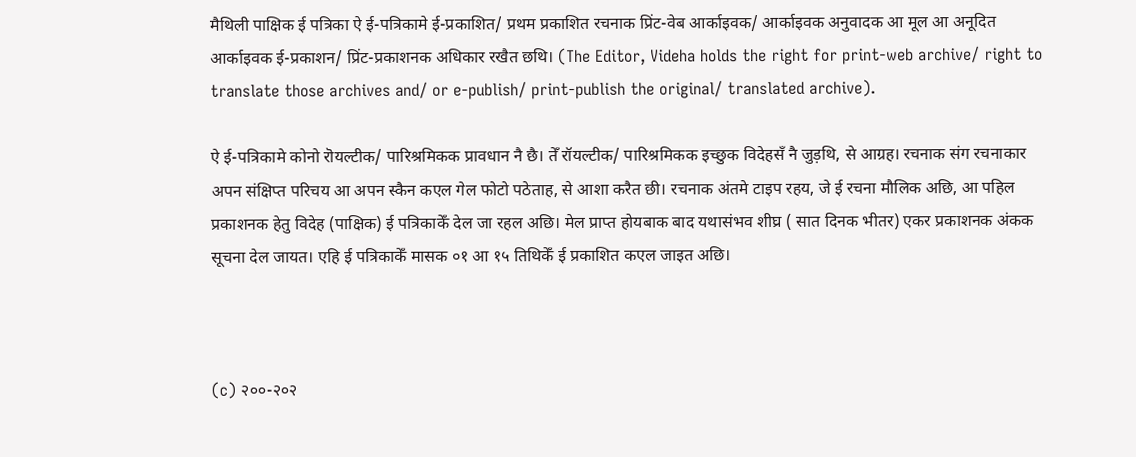मैथिली पाक्षिक ई पत्रिका ऐ ई-पत्रिकामे ई-प्रकाशित/ प्रथम प्रकाशित रचनाक प्रिंट-वेब आर्काइवक/ आर्काइवक अनुवादक आ मूल आ अनूदित आर्काइवक ई-प्रकाशन/ प्रिंट-प्रकाशनक अधिकार रखैत छथि। (The Editor, Videha holds the right for print-web archive/ right to translate those archives and/ or e-publish/ print-publish the original/ translated archive).

ऐ ई-पत्रिकामे कोनो रॊयल्टीक/ पारिश्रमिकक प्रावधान नै छै। तेँ रॉयल्टीक/ पारिश्रमिकक इच्छुक विदेहसँ नै जुड़थि, से आग्रह। रचनाक संग रचनाकार अपन संक्षिप्त परिचय आ अपन स्कैन कएल गेल फोटो पठेताह, से आशा करैत छी। रचनाक अंतमे टाइप रहय, जे ई रचना मौलिक अछि, आ पहिल प्रकाशनक हेतु विदेह (पाक्षिक) ई पत्रिकाकेँ देल जा रहल अछि। मेल प्राप्त होयबाक बाद यथासंभव शीघ्र ( सात दिनक भीतर) एकर प्रकाशनक अंकक सूचना देल जायत। एहि ई पत्रिकाकेँ मासक ०१ आ १५ तिथिकेँ ई प्रकाशित कएल जाइत अछि।



(c) २००-२०२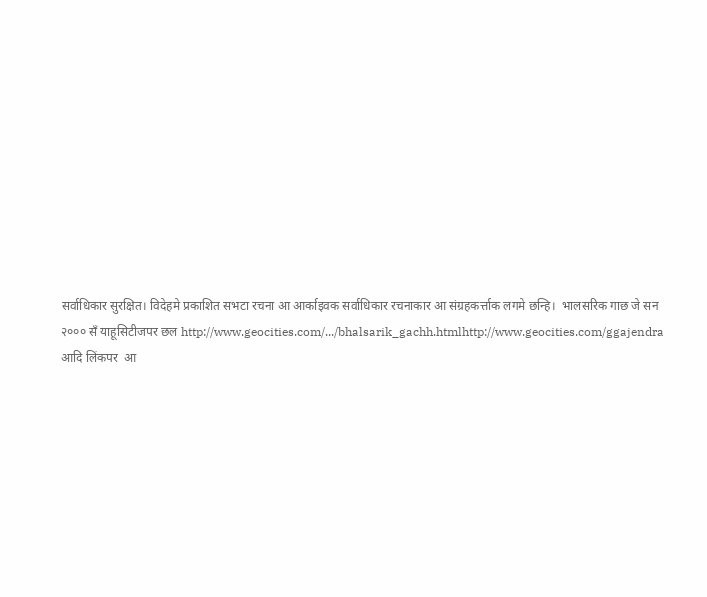सर्वाधिकार सुरक्षित। विदेहमे प्रकाशित सभटा रचना आ आर्काइवक सर्वाधिकार रचनाकार आ संग्रहकर्त्ताक लगमे छन्हि।  भालसरिक गाछ जे सन २००० सँ याहूसिटीजपर छल http://www.geocities.com/.../bhalsarik_gachh.htmlhttp://www.geocities.com/ggajendra  आदि लिंकपर  आ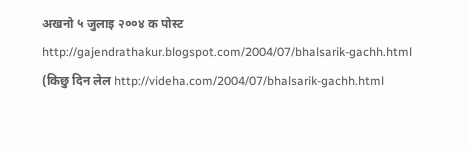अखनो ५ जुलाइ २००४ क पोस्ट http://gajendrathakur.blogspot.com/2004/07/bhalsarik-gachh.html  (किछु दिन लेल http://videha.com/2004/07/bhalsarik-gachh.html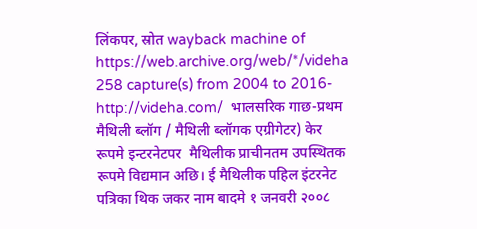लिंकपर, स्रोत wayback machine of https://web.archive.org/web/*/videha  258 capture(s) from 2004 to 2016- http://videha.com/  भालसरिक गाछ-प्रथम मैथिली ब्लॉग / मैथिली ब्लॉगक एग्रीगेटर) केर रूपमे इन्टरनेटपर  मैथिलीक प्राचीनतम उपस्थितक रूपमे विद्यमान अछि। ई मैथिलीक पहिल इंटरनेट पत्रिका थिक जकर नाम बादमे १ जनवरी २००८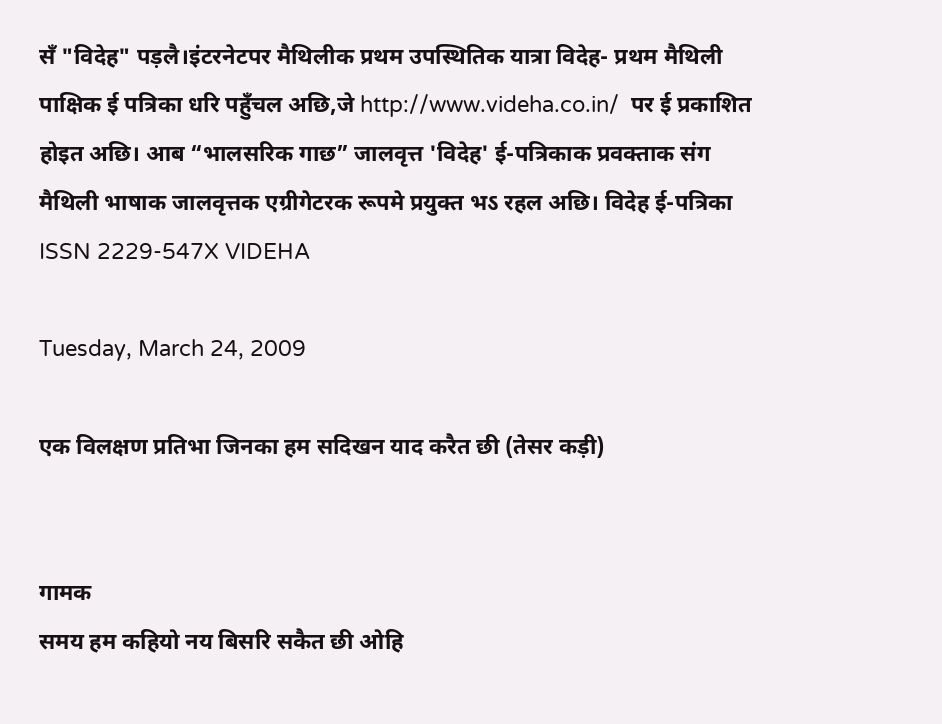सँ "विदेह" पड़लै।इंटरनेटपर मैथिलीक प्रथम उपस्थितिक यात्रा विदेह- प्रथम मैथिली पाक्षिक ई पत्रिका धरि पहुँचल अछि,जे http://www.videha.co.in/  पर ई प्रकाशित होइत अछि। आब “भालसरिक गाछ” जालवृत्त 'विदेह' ई-पत्रिकाक प्रवक्ताक संग मैथिली भाषाक जालवृत्तक एग्रीगेटरक रूपमे प्रयुक्त भऽ रहल अछि। विदेह ई-पत्रिका ISSN 2229-547X VIDEHA

Tuesday, March 24, 2009

एक विलक्षण प्रतिभा जिनका हम सदिखन याद करैत छी (तेसर कड़ी)


गामक
समय हम कहियो नय बिसरि सकैत छी ओहि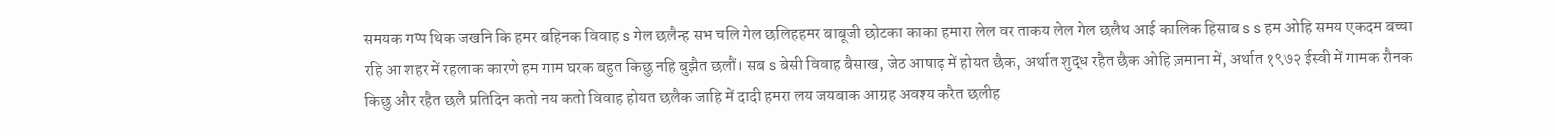समयक गप्प थिक जखनि कि हमर बहिनक विवाह s गेल छलैन्ह सभ चलि गेल छलिहहमर बाबूजी छोटका काका हमारा लेल वर ताकय लेल गेल छलैथ आई कालिक हिसाब s s हम ओहि समय एकदम बच्चा रहि आ शहर में रहलाक कारणे हम गाम घरक बहुत किछु नहि बुझैत छलौं। सब s बेसी विवाह बैसाख, जेठ आषाढ़ में होयत छैक, अर्थात शुद्ध रहैत छैक ओहि ज़माना में, अर्थात १९७२ ईस्वी में गामक रौनक किछु और रहैत छलै प्रतिदिन कतो नय कतो विवाह होयत छलैक जाहि में दादी हमरा लय जयबाक आग्रह अवश्य करैत छलीह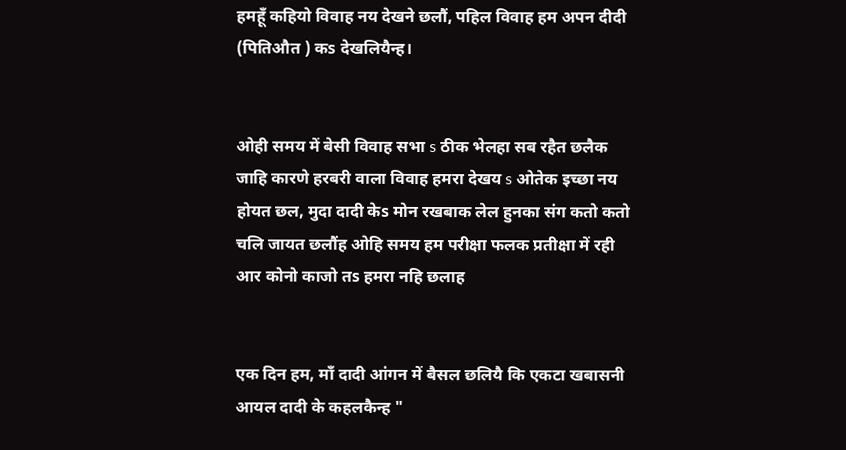हमहूँ कहियो विवाह नय देखने छलौं, पहिल विवाह हम अपन दीदी (पितिऔत ) कs देखलियैन्ह।


ओही समय में बेसी विवाह सभा s ठीक भेलहा सब रहैत छलैक जाहि कारणे हरबरी वाला विवाह हमरा देखय s ओतेक इच्छा नय होयत छल, मुदा दादी केs मोन रखबाक लेल हुनका संग कतो कतो चलि जायत छलौंह ओहि समय हम परीक्षा फलक प्रतीक्षा में रही आर कोनो काजो तs हमरा नहि छलाह


एक दिन हम, माँ दादी आंगन में बैसल छलियै कि एकटा खबासनी आयल दादी के कहलकैन्ह "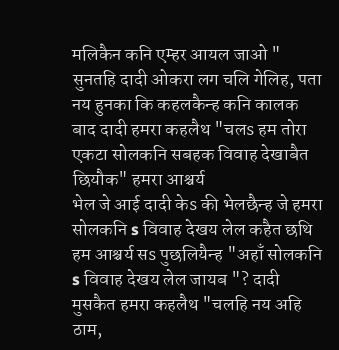मलिकैन कनि एम्हर आयल जाओ " सुनतहि दादी ओकरा लग चलि गेलिह, पता नय हुनका कि कहलकैन्ह कनि कालक बाद दादी हमरा कहलैथ "चलs हम तोरा एकटा सोलकनि सबहक विवाह देखाबैत छियौक" हमरा आश्चर्य
भेल जे आई दादी केs की भेलछैन्ह जे हमरा सोलकनि s विवाह देखय लेल कहैत छथि हम आश्चर्य सs पुछलियैन्ह "अहाँ सोलकनि s विवाह देखय लेल जायब "? दादी मुसकैत हमरा कहलैथ "चलहि नय अहि ठाम,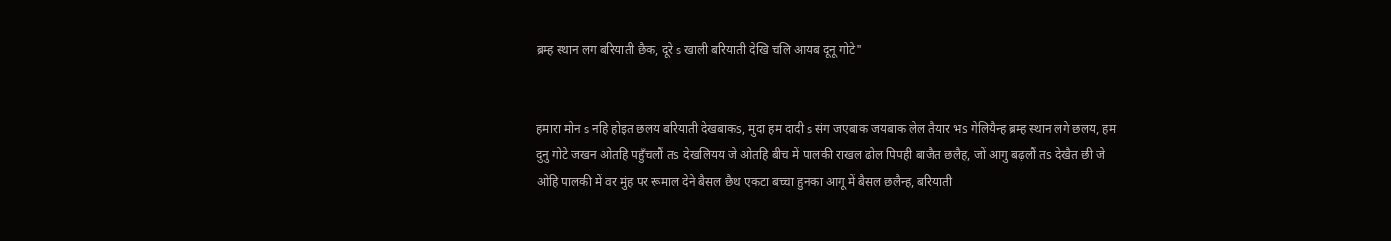ब्रम्ह स्थान लग बरियाती छैक, दूरे s खाली बरियाती देखि चलि आयब दूनू गोटे"


हमारा मोन s नहि होइत छलय बरियाती देखबाकs, मुदा हम दादी s संग जएबाक जयबाक लेल तैयार भs गेलियैन्ह ब्रम्ह स्थान लगे छलय, हम दुनु गोटे जखन ओतहि पहुँचलौं तs देखलियय जे ओतहि बीच में पालकी राखल ढोल पिपही बाजैत छलैह, जों आगु बढ़लौं तs देखैत छी जे ओहि पालकी में वर मुंह पर रूमाल देने बैसल छैथ एकटा बच्चा हुनका आगू में बैसल छलैन्ह, बरियाती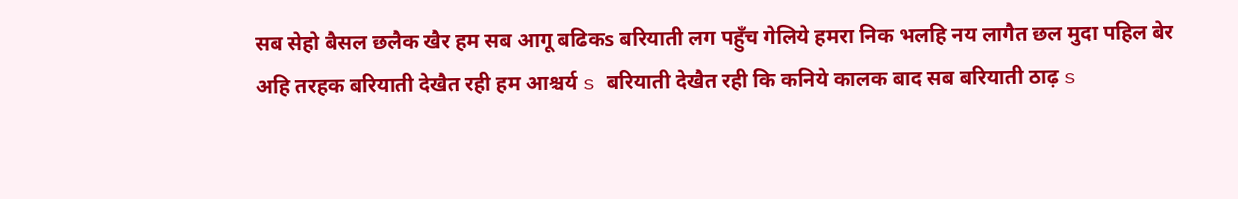सब सेहो बैसल छलैक खैर हम सब आगू बढिकs बरियाती लग पहुँच गेलिये हमरा निक भलहि नय लागैत छल मुदा पहिल बेर अहि तरहक बरियाती देखैत रही हम आश्चर्य s बरियाती देखैत रही कि कनिये कालक बाद सब बरियाती ठाढ़ s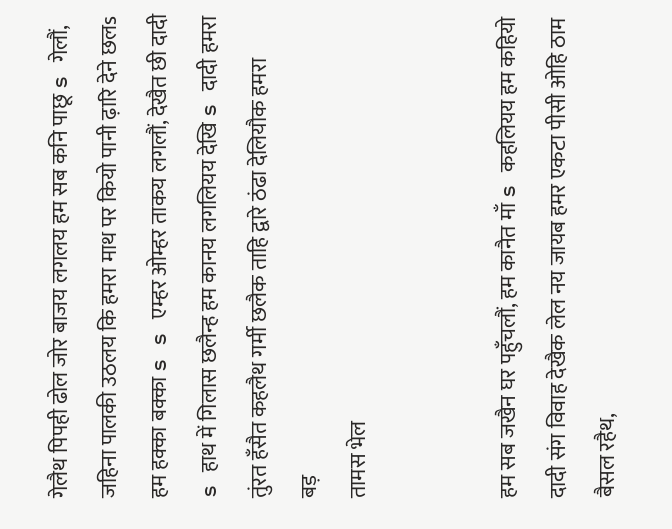गेलैथ पिपही ढोल जोर बाजय लगलय हम सब कनि पाछू s गेलौं, जहिना पालकी उठलय कि हमरा माथ पर कियो पानी ढ़ारि देने छलs हम हक्का बक्का s s एम्हर ओम्हर ताकय लगलौं, देखैत छी दादी s हाथ में गिलास छलैन्ह हम कानय लगलियय देखि s दादी हमरा तुंरत हँसैत कहलैथ गर्मी छलैक ताहि द्वारे ठंढा देलियौक हमरा
बड़
तामस भेल


हम सब जखैन घर पहुँचलौं, हम कानैत माँ s कहलियय हम कहियो दादी संग विवाह देखैक लेल नय जायब हमर एकटा पीसी ओहि ठाम बैसल रहैथ,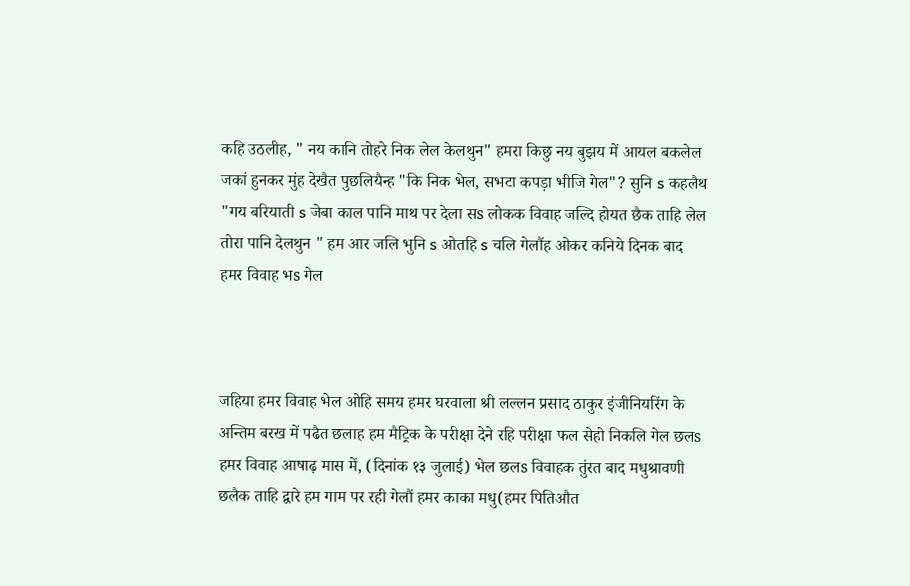कहि उठलीह, " नय कानि तोहरे निक लेल केलथुन" हमरा किछु नय बुझय में आयल बकलेल जकां हुनकर मुंह देखैत पुछलियैन्ह "कि निक भेल, सभटा कपड़ा भीजि गेल"? सुनि s कहलैथ "गय बरियाती s जेबा काल पानि माथ पर देला सs लोकक विवाह जल्दि होयत छैक ताहि लेल तोरा पानि देलथुन " हम आर जलि भुनि s ओतहि s चलि गेलौंह ओकर कनिये दिनक बाद हमर विवाह भs गेल



जहिया हमर विवाह भेल ओहि समय हमर घरवाला श्री लल्लन प्रसाद ठाकुर इंजीनियरिंग के अन्तिम बरख में पढैत छलाह हम मैट्रिक के परीक्षा देने रहि परीक्षा फल सेहो निकलि गेल छलs हमर विवाह आषाढ़ मास में, (दिनांक १३ जुलाई) भेल छलs विवाहक तुंरत बाद मधुश्रावणी छलैक ताहि द्वारे हम गाम पर रही गेलौं हमर काका मधु(हमर पितिऔत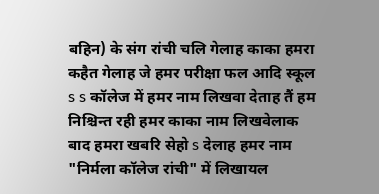बहिन) के संग रांची चलि गेलाह काका हमरा कहैत गेलाह जे हमर परीक्षा फल आदि स्कूल s s कॉलेज में हमर नाम लिखवा देताह तैं हम निश्चिन्त रही हमर काका नाम लिखवेलाक बाद हमरा खबरि सेहो s देलाह हमर नाम "निर्मला कॉलेज रांची" में लिखायल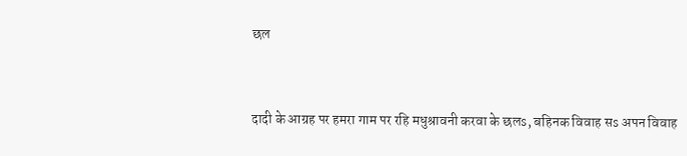छल


दादी के आग्रह पर हमरा गाम पर रहि मधुश्रावनी करवा के छलs, बहिनक विवाह सs अपन विवाह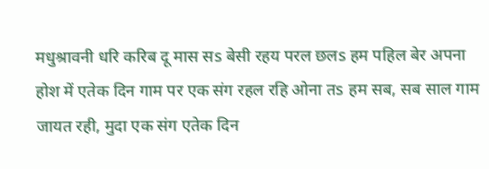मधुश्रावनी धरि करिब दू मास सs बेसी रहय परल छलs हम पहिल बेर अपना होश में एतेक दिन गाम पर एक संग रहल रहि ओना तs हम सब, सब साल गाम जायत रही, मुदा एक संग एतेक दिन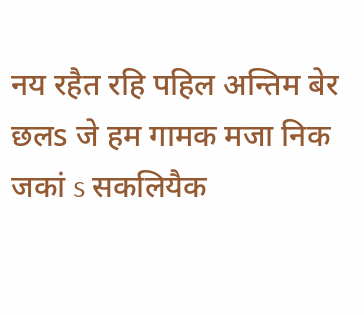नय रहैत रहि पहिल अन्तिम बेर छलs जे हम गामक मजा निक जकां s सकलियैक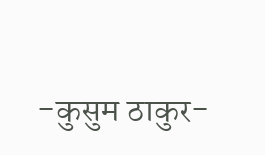-कुसुम ठाकुर-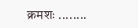क्रमशः ........